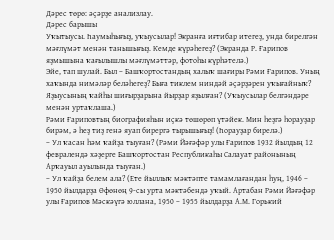Дәрес төрө: әҫәрҙе анализлау.
Дәрес барышы
Уҡытыусы. Һаумыһығыҙ, уҡыусылар! Экранға иғтибар итегеҙ, унда бирелгән мәғлүмәт менән танышығыҙ. Кемде күрәһегеҙ? (Экранда Р. Ғарипов яҙмышына ҡағылышлы мәғлүмәттәр, фотоһы күрһәтелә.)
Эйе, тап шулай. Был – Башҡортостандың халыҡ шағиры Рәми Ғарипов. Уның хаҡында нимәләр беләһегеҙ? Быға тиклем ниндәй әҫәрҙәрен уҡығайныҡ? Яҙыусының ҡайһы шиғырҙарына йырҙар яҙылған? (Уҡыусылар белгәндәре менән уртаҡлаша.)
Рәми Ғариповтың биографияһын иҫкә төшөрөп үтәйек. Мин һеҙгә һорауҙар бирәм, ә һеҙ тиҙ генә яуап бирергә тырышығыҙ! (Һорауҙар бирелә.)
– Ул ҡасан һәм ҡайҙа тыуған? (Рәми Йәғәфәр улы Ғарипов 1932 йылдың 12 февралендә хәҙерге Башҡортостан Республикаһы Салауат районының Арҡауыл ауылында тыуған.)
– Ул ҡайҙа белем ала? (Ете йыллыҡ мәктәпте тамамлағандан һуң, 1946 – 1950 йылдарҙа Өфөнөң 9-сы урта мәктәбендә уҡый. Артабан Рәми Йәғәфәр улы Ғарипов Мәскәүгә юллана, 1950 – 1955 йылдарҙа А.М. Горький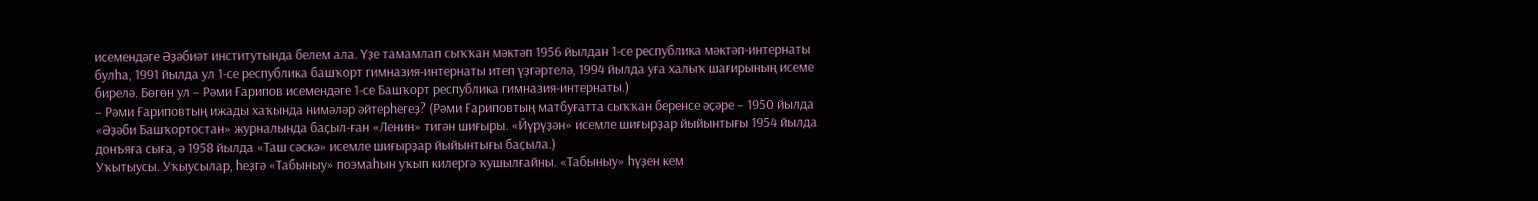исемендәге Әҙәбиәт институтында белем ала. Үҙе тамамлап сыҡҡан мәктәп 1956 йылдан 1-се республика мәктәп-интернаты булһа, 1991 йылда ул 1-се республика башҡорт гимназия-интернаты итеп үҙгәртелә, 1994 йылда уға халыҡ шағирының исеме бирелә. Бөгөн ул – Рәми Ғарипов исемендәге 1-се Башҡорт республика гимназия-интернаты.)
– Рәми Ғариповтың ижады хаҡында нимәләр әйтерһегеҙ? (Рәми Ғариповтың матбуғатта сыҡҡан беренсе әҫәре – 1950 йылда «Әҙәби Башҡортостан» журналында баҫыл-ған «Ленин» тигән шиғыры. «Йүрүҙән» исемле шиғырҙар йыйынтығы 1954 йылда донъяға сыға, ә 1958 йылда «Таш сәскә» исемле шиғырҙар йыйынтығы баҫыла.)
Уҡытыусы. Уҡыусылар, һеҙгә «Табыныу» поэмаһын уҡып килергә ҡушылғайны. «Табыныу» һүҙен кем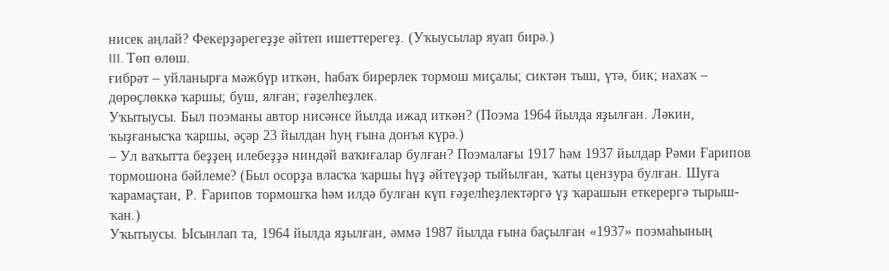нисек аңлай? Фекерҙәрегеҙҙе әйтеп ишеттерегеҙ. (Уҡыусылар яуап бирә.)
III. Төп өлөш.
ғибрәт – уйланырға мәжбүр иткән, һабаҡ бирерлек тормош миҫалы; сиктән тыш, үтә, бик; нахаҡ – дөрөҫлөккә ҡаршы; буш, ялған; ғәҙелһеҙлек.
Уҡытыусы. Был поэманы автор нисәнсе йылда ижад иткән? (Поэма 1964 йылда яҙылған. Ләкин, ҡыҙғанысҡа ҡаршы, әҫәр 23 йылдан һуң ғына донъя күрә.)
– Ул ваҡытта беҙҙең илебеҙҙә ниндәй ваҡиғалар булған? Поэмалағы 1917 һәм 1937 йылдар Рәми Ғарипов тормошона бәйлеме? (Был осорҙа власҡа ҡаршы һүҙ әйтеүҙәр тыйылған, ҡаты цензура булған. Шуға ҡарамаҫтан, Р. Ғарипов тормошҡа һәм илдә булған күп ғәҙелһеҙлектәргә үҙ ҡарашын еткерергә тырыш-ҡан.)
Уҡытыусы. Ысынлап та, 1964 йылда яҙылған, әммә 1987 йылда ғына баҫылған «1937» поэмаһының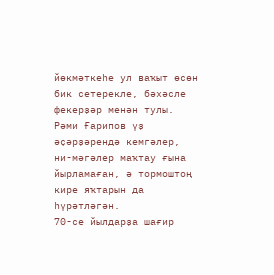йөкмәткеһе ул ваҡыт өсөн бик сетерекле, бәхәсле фекерҙәр менән тулы. Рәми Ғарипов үҙ әҫәрҙәрендә кемгәлер, ни-мәгәлер маҡтау ғына йырламаған, ә тормоштоң кире яҡтарын да һүрәтләгән.
70-се йылдарҙа шағир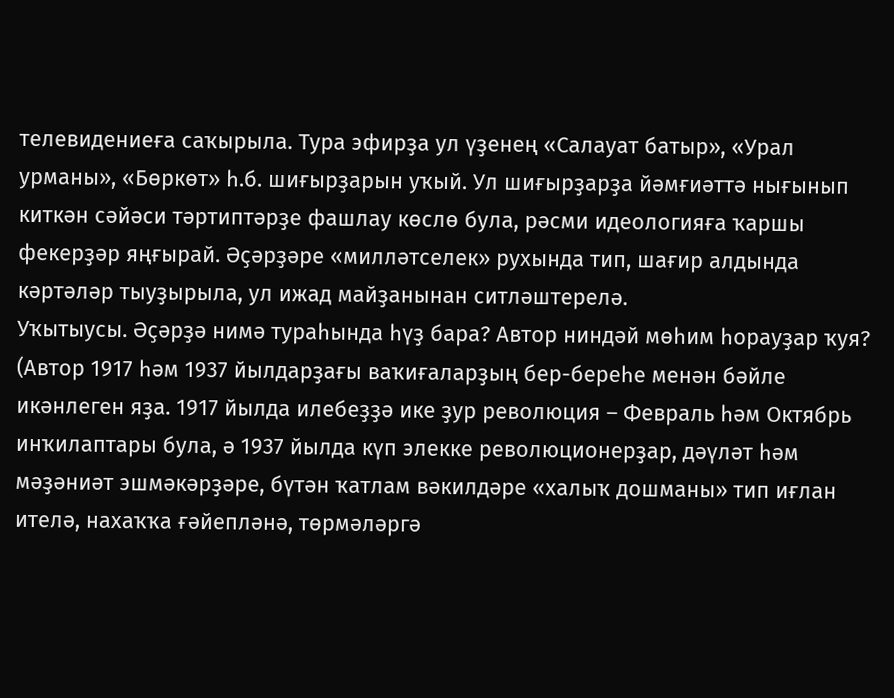телевидениеға саҡырыла. Тура эфирҙа ул үҙенең «Салауат батыр», «Урал урманы», «Бөркөт» һ.б. шиғырҙарын уҡый. Ул шиғырҙарҙа йәмғиәттә нығынып киткән сәйәси тәртиптәрҙе фашлау көслө була, рәсми идеологияға ҡаршы фекерҙәр яңғырай. Әҫәрҙәре «милләтселек» рухында тип, шағир алдында кәртәләр тыуҙырыла, ул ижад майҙанынан ситләштерелә.
Уҡытыусы. Әҫәрҙә нимә тураһында һүҙ бара? Автор ниндәй мөһим һорауҙар ҡуя? (Автор 1917 һәм 1937 йылдарҙағы ваҡиғаларҙың бер-береһе менән бәйле икәнлеген яҙа. 1917 йылда илебеҙҙә ике ҙур революция – Февраль һәм Октябрь инҡилаптары була, ә 1937 йылда күп элекке революционерҙар, дәүләт һәм мәҙәниәт эшмәкәрҙәре, бүтән ҡатлам вәкилдәре «халыҡ дошманы» тип иғлан ителә, нахаҡҡа ғәйепләнә, төрмәләргә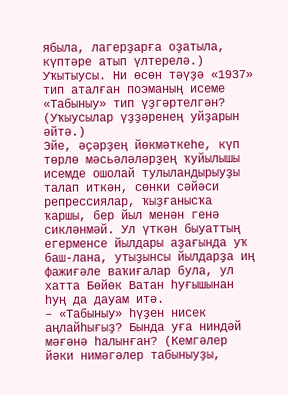ябыла, лагерҙарға оҙатыла, күптәре атып үлтерелә.)
Уҡытыусы. Ни өсөн тәүҙә «1937» тип аталған поэманың исеме «Табыныу» тип үҙгәртелгән? (Уҡыусылар үҙҙәренең уйҙарын әйтә.)
Эйе, әҫәрҙең йөкмәткеһе, күп төрлө мәсьәләләрҙең ҡуйылышы исемде ошолай тулыландырыуҙы талап иткән, сөнки сәйәси репрессиялар, ҡыҙғанысҡа ҡаршы, бер йыл менән генә сикләнмәй. Ул үткән быуаттың егерменсе йылдары аҙағында уҡ баш-лана, утыҙынсы йылдарҙа иң фажиғәле ваҡиғалар була, ул хатта Бөйөк Ватан һуғышынан һуң да дауам итә.
– «Табыныу» һүҙен нисек аңлайһығыҙ? Бында уға ниндәй мәғәнә һалынған? (Кемгәлер йәки нимәгәлер табыныуҙы,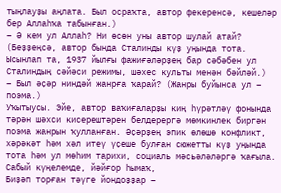тыңлауҙы аңлата. Был осраҡта, автор фекеренсә, кешеләр бер Аллаһҡа табынған.)
– Ә кем ул Аллаһ? Ни өсөн уны автор шулай атай? (Беҙҙеңсә, автор бында Сталинды күҙ уңында тота. Ысынлап та, 1937 йылғы фажиғәләрҙең бар сәбәбен ул Сталиндың сәйәси режимы, шәхес культы менән бәйләй.)
– Был әҫәр ниндәй жанрға ҡарай? (Жанры буйынса ул – поэма.)
Уҡытыусы. Эйе, автор ваҡиғаларҙы киң һүрәтләү фонында тәрән шәхси кисерештәрен белдерергә мөмкинлек биргән поэма жанрын ҡулланған. Әҫәрҙең эпик өлөшө конфликт, хәрәкәт һәм хәл итеү үҫеше булған сюжетты күҙ уңында тота һәм ул мөһим тарихи, социаль мәсьәләләргә ҡағыла.
Сабый күңелемде, йәйғор һымаҡ,
Биҙәп торған тәүге йондоҙҙар –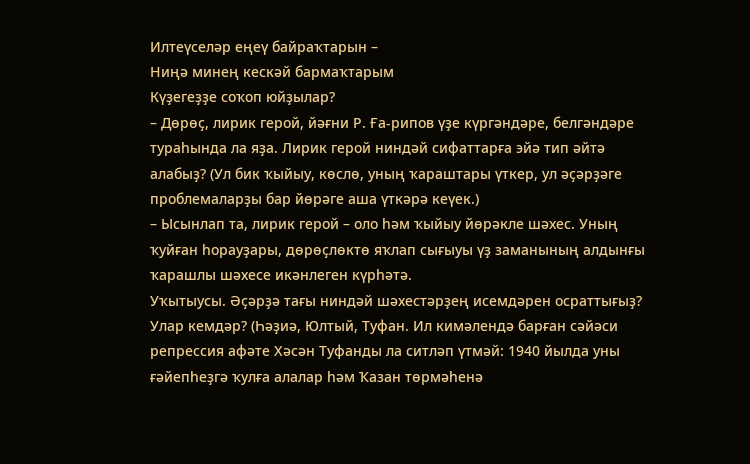Илтеүселәр еңеү байраҡтарын –
Ниңә минең кескәй бармаҡтарым
Күҙегеҙҙе соҡоп юйҙылар?
– Дөрөҫ, лирик герой, йәғни Р. Ға-рипов үҙе күргәндәре, белгәндәре тураһында ла яҙа. Лирик герой ниндәй сифаттарға эйә тип әйтә алабыҙ? (Ул бик ҡыйыу, көслө, уның ҡараштары үткер, ул әҫәрҙәге проблемаларҙы бар йөрәге аша үткәрә кеүек.)
– Ысынлап та, лирик герой – оло һәм ҡыйыу йөрәкле шәхес. Уның ҡуйған һорауҙары, дөрөҫлөктө яҡлап сығыуы үҙ заманының алдынғы ҡарашлы шәхесе икәнлеген күрһәтә.
Уҡытыусы. Әҫәрҙә тағы ниндәй шәхестәрҙең исемдәрен осраттығыҙ? Улар кемдәр? (Һәҙиә, Юлтый, Туфан. Ил кимәлендә барған сәйәси репрессия афәте Хәсән Туфанды ла ситләп үтмәй: 1940 йылда уны ғәйепһеҙгә ҡулға алалар һәм Ҡазан төрмәһенә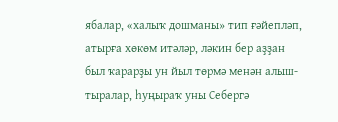ябалар, «халыҡ дошманы» тип ғәйепләп, атырға хөкөм итәләр, ләкин бер аҙҙан был ҡарарҙы ун йыл төрмә менән алыш-тыралар, һуңыраҡ уны Себергә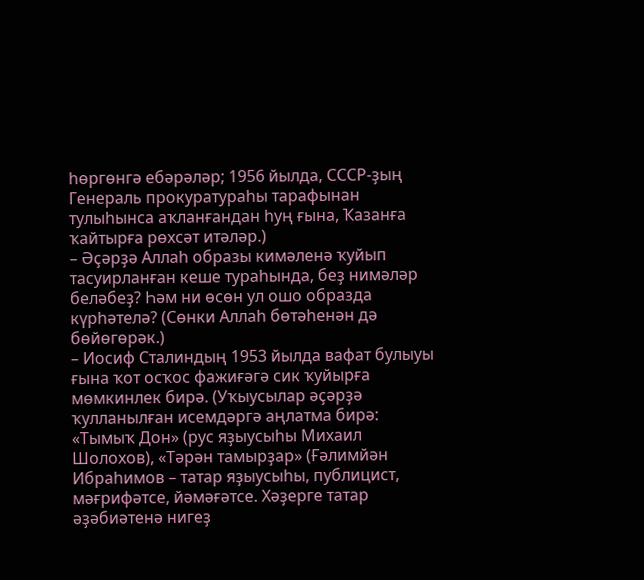һөргөнгә ебәрәләр; 1956 йылда, СССР-ҙың Генераль прокуратураһы тарафынан тулыһынса аҡланғандан һуң ғына, Ҡазанға ҡайтырға рөхсәт итәләр.)
– Әҫәрҙә Аллаһ образы кимәленә ҡуйып тасуирланған кеше тураһында, беҙ нимәләр беләбеҙ? Һәм ни өсөн ул ошо образда күрһәтелә? (Сөнки Аллаһ бөтәһенән дә бөйөгөрәк.)
– Иосиф Сталиндың 1953 йылда вафат булыуы ғына ҡот осҡос фажиғәгә сик ҡуйырға мөмкинлек бирә. (Уҡыусылар әҫәрҙә ҡулланылған исемдәргә аңлатма бирә: «Тымыҡ Дон» (рус яҙыусыһы Михаил Шолохов), «Тәрән тамырҙар» (Ғәлимйән Ибраһимов – татар яҙыусыһы, публицист, мәғрифәтсе, йәмәғәтсе. Хәҙерге татар әҙәбиәтенә нигеҙ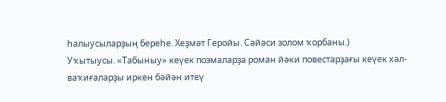һалыусыларҙың береһе. Хеҙмәт Геройы. Сәйәси золом ҡорбаны.)
Уҡытыусы. «Табыныу» кеүек поэмаларҙа роман йәки повестарҙағы кеүек хәл-ваҡиғаларҙы иркен бәйән итеү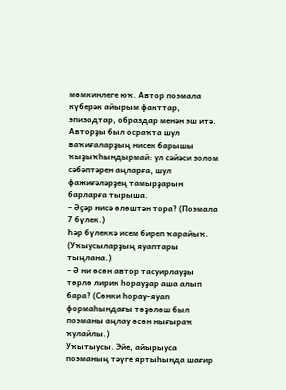мөмкинлеге юҡ. Автор поэмала күберәк айырым факттар, эпизодтар, образдар менән эш итә. Авторҙы был осраҡта шул ваҡиғаларҙың нисек барышы ҡыҙыҡһындырмай: ул сәйәси золом сәбәптәрен аңларға, шул фажиғәләрҙең тамырҙарын барларға тырыша.
– Әҫәр нисә өлөштән тора? (Поэмала 7 бүлек.)
Һәр бүлеккә исем биреп ҡарайыҡ. (Уҡыусыларҙың яуаптары тыңлана.)
– Ә ни өсөн автор тасуирлауҙы төрлө лирик һорауҙар аша алып бара? (Сөнки һорау-яуап формаһындағы төҙөлөш был поэманы аңлау өсөн нығыраҡ ҡулайлы.)
Уҡытыусы. Эйе, айырыуса поэманың тәүге яртыһында шағир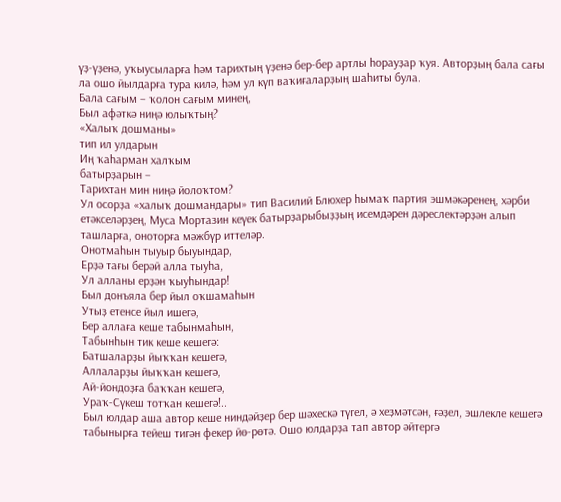үҙ-үҙенә, уҡыусыларға һәм тарихтың үҙенә бер-бер артлы һорауҙар ҡуя. Авторҙың бала сағы ла ошо йылдарға тура килә, һәм ул күп ваҡиғаларҙың шаһиты була.
Бала сағым – ҡолон сағым минең,
Был афәткә ниңә юлыҡтың?
«Халыҡ дошманы»
тип ил улдарын
Иң ҡаһарман халҡым
батырҙарын –
Тарихтан мин ниңә йолоҡтом?
Ул осорҙа «халыҡ дошмандары» тип Василий Блюхер һымаҡ партия эшмәкәренең, хәрби етәкселәрҙең, Муса Мортазин кеүек батырҙарыбыҙҙың исемдәрен дәреслектәрҙән алып ташларға, оноторға мәжбүр иттеләр.
Онотмаһын тыуыр быуындар,
Ерҙә тағы берәй алла тыуһа,
Ул алланы ерҙән ҡыуһындар!
Был донъяла бер йыл оҡшамаһын
Утыҙ етенсе йыл ишегә,
Бер аллаға кеше табынмаһын,
Табынһын тик кеше кешегә:
Батшаларҙы йыҡҡан кешегә,
Аллаларҙы йыҡҡан кешегә,
Ай-йондоҙға баҡҡан кешегә,
Ураҡ-Сүкеш тотҡан кешегә!..
Был юлдар аша автор кеше ниндәйҙер бер шәхескә түгел, ә хеҙмәтсән, ғәҙел, эшлекле кешегә табынырға тейеш тигән фекер йө-рөтә. Ошо юлдарҙа тап автор әйтергә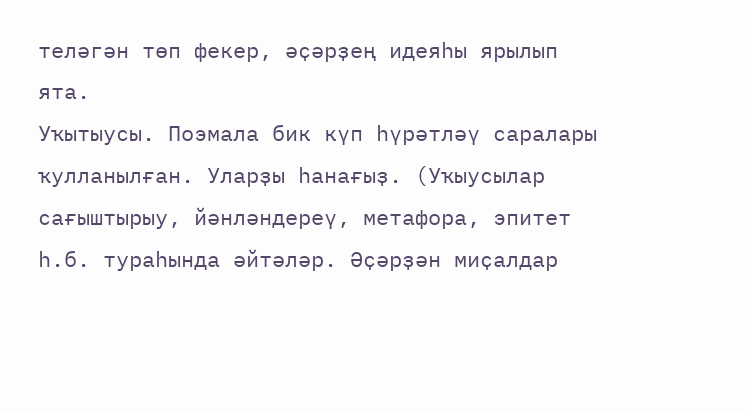теләгән төп фекер, әҫәрҙең идеяһы ярылып ята.
Уҡытыусы. Поэмала бик күп һүрәтләү саралары ҡулланылған. Уларҙы һанағыҙ. (Уҡыусылар сағыштырыу, йәнләндереү, метафора, эпитет һ.б. тураһында әйтәләр. Әҫәрҙән миҫалдар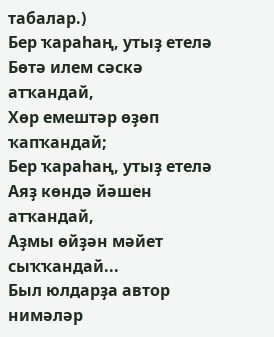табалар.)
Бер ҡараһаң, утыҙ етелә
Бөтә илем сәскә атҡандай,
Хөр емештәр өҙөп ҡапҡандай;
Бер ҡараһаң, утыҙ етелә
Аяҙ көндә йәшен атҡандай,
Аҙмы өйҙән мәйет сыҡҡандай...
Был юлдарҙа автор нимәләр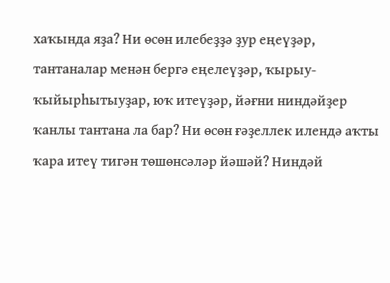хаҡында яҙа? Ни өсөн илебеҙҙә ҙур еңеүҙәр, тантаналар менән бергә еңелеүҙәр, ҡырыу-ҡыйырһытыуҙар, юҡ итеүҙәр, йәғни ниндәйҙер ҡанлы тантана ла бар? Ни өсөн ғәҙеллек илендә аҡты ҡара итеү тигән төшөнсәләр йәшәй? Ниндәй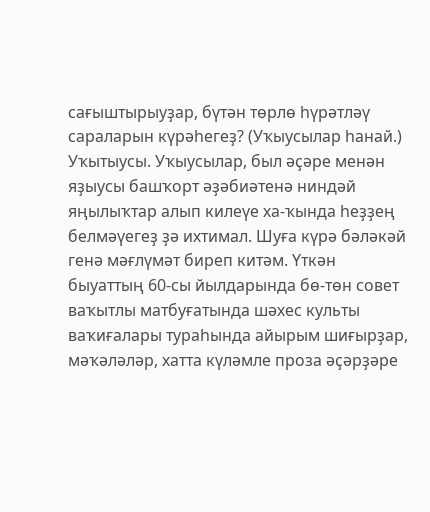сағыштырыуҙар, бүтән төрлө һүрәтләү сараларын күрәһегеҙ? (Уҡыусылар һанай.)
Уҡытыусы. Уҡыусылар, был әҫәре менән яҙыусы башҡорт әҙәбиәтенә ниндәй яңылыҡтар алып килеүе ха-ҡында һеҙҙең белмәүегеҙ ҙә ихтимал. Шуға күрә бәләкәй генә мәғлүмәт биреп китәм. Үткән быуаттың 60-сы йылдарында бө-төн совет ваҡытлы матбуғатында шәхес культы ваҡиғалары тураһында айырым шиғырҙар, мәҡәләләр, хатта күләмле проза әҫәрҙәре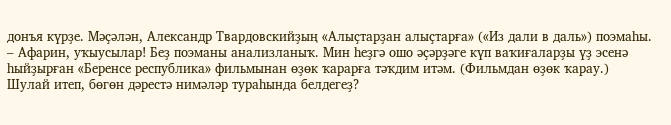донъя күрҙе. Мәҫәлән, Александр Твардовскийҙың «Алыҫтарҙан алыҫтарға» («Из дали в даль») поэмаһы.
– Афарин, уҡыусылар! Беҙ поэманы анализланыҡ. Мин һеҙгә ошо әҫәрҙәге күп ваҡиғаларҙы үҙ эсенә һыйҙырған «Беренсе республика» фильмынан өҙөк ҡарарға тәҡдим итәм. (Фильмдан өҙөк ҡарау.)
Шулай итеп, бөгөн дәрестә нимәләр тураһында белдегеҙ?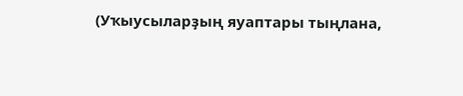(Уҡыусыларҙың яуаптары тыңлана,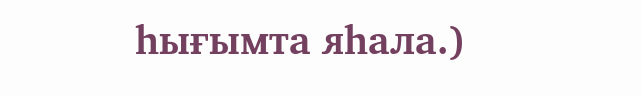һығымта яһала.)